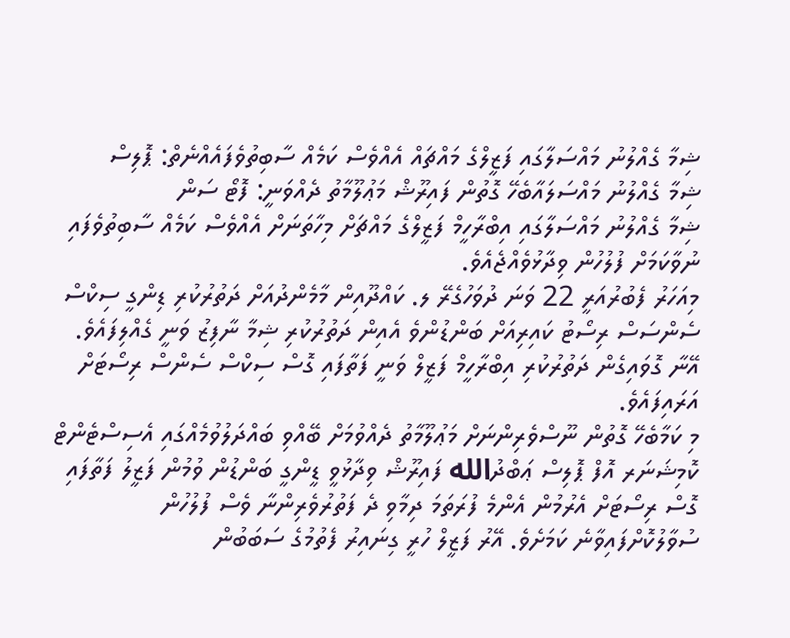ޝިމާ ގެއްލުނު މައްސަލާގައި ފަޒީލްގެ މައްޗައް އެއްވެސް ކަމެއް ސާބިތުވެފައެއްނެތް: ޕޮލިސް
ޝިމާ ގެއްލުނު މައްސަލައާބެހޭ ގޮތުން ފައިރޫޝް މަޢުލޫމާތު ދެއްވަނީ: ފޮޓޯ ސަން
ޝިމާ ގެއްލުނު މައްސަލާގައި އިބްރާހީމް ފަޒީލްގެ މައްޗަށް މިހާތަނަށް އެއްވެސް ކަމެއް ސާބިތުވެފައި ނުވާކަމަށް ފުލުހުން ވިދާޅުވެއްޖެއެވެ.
މިއަހަރު ފެބުރުއަރީ 22 ވަނަ ދުވަހުގެރޭ ލ. ކައްދޫއިން މާމެންދުއަށް ދަތުރުކުރި ޑިންގީ ސިކްސް ސެންސަސް ރިސޯޓު ކައިރިއަށް ބަންޑުންވެ އެއިން ދަތުރުކުރި ޝިމާ ނާފިޒު ވަނީ ގެއްލިފައެވެ. އޭނާ ގޮވައިގެން ދަތުރުކުރި އިބްރާހީމް ފަޒީލް ވަނީ ފަތާފައި ގޮސް ސިކްސް ސެންސް ރިސޯޓަށް އަރައިފައެވެ.
މި ކަމާބެހޭ ގޮތުން ނޫސްވެރިންނަށް މަޢުލޫމާތު ދެއްވުމަށް ބޭއްވި ބައްދަލުވުމެއްގައި އެސިސްޓެންޓް ކޮމިޝަނަރ އޮފް ޕޮލިސް ޢަބްދުالله ފައިރޫޝް ވިދާޅުވީ ޑީންގީ ބަންޑުން ވުމުން ފަޒީލު ފަތާފައި ގޮސް ރިސޯޓަށް އެރުމުން އެންމެ ފުރަތަމަ ދިމާވި ދެ ފަތުރުވެރިންނާ ވެސް ފުލުހުން ސުވާލުކޮށްފައިވާނެ ކަމަށެވެ. އޭރު ފަޒީލް ހުރީ ގިނައިރު ފެތުމުގެ ސަބަބުން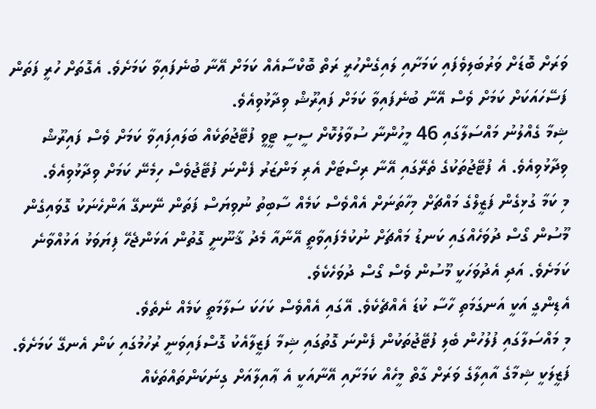ވަރަށް ބޮޑަށް ވަރުބަލިވެފައި ކަމަށާއި ލައިގެންހުރީ ރަތް ބޮކްސާއެއް ކަމަށް އޭނާ ބުނެފައިވާ ކަމަށެވެ. އެގޮތަށް ހުރީ ފަތަން ފަސޭހައަކަށް ކަމަށް ވެސް އޭނާ ބުނެފައިވާ ކަމަށް ފައިރޫޝް ވިދާޅުވިއެވެ.
ޝިމާ ގެއްލުނު މައްސަލާގައި 46 މީހުންނާ ސުވާލުކޮށް ސީސީ ޓީވީ ފުޓޭޖުތަކެއް ބަލައިފައިވާ ކަމަށް ވެސް ފައިރޫޝް ވިދާޅުވިއެވެ. އެ ފުޓޭޖުތަކުގެ ތެރޭގައި އޭނާ ރިސޯޓަށް އެރި މަންޒަރު ފެންނަ ފުޓޭޖުވެސް ހިމެނޭ ކަމަށް ވިދާޅުވިއެވެ.
މި ކަމާ ގުޅިގެން ފަޒީލްގެ މައްޗަށް މިހާތަނަށް އެއްވެސް ކަމެއް ސާބިތު ނުވިޔަސް ފަތަން ނޭނގޭ އަންހެނަކު ގޮވައިގެން މޫސުން ގޯސް ދުވަހެއްގައި ކަނޑު މައްޗަށް ނުކުމެފައިވާތީ އޭނާއާ މެދު ޤާނޫނީ ގޮތުން އަޅަންޖެހޭ ފިޔަވަޅު އަޅުއްވާނެ ކަމަށެވެ. އަދި އެދުވަހަކީ މޫސުން ވެސް ގޯސް ދުވަހެކެވެ.
އެޑިންގީ އަކީ އަނގަމަތި ހާސާ ކުޑަ އެއްޗެކެވެ. އޭގައި އެއްވެސް ކަހަކަ ސަލާމަތީ ކަމެއް ނެތެވެ.
މި މައްސަލާގައި ފުލުހުން ބެލި ފުޓޭޖުތަކުން ފެންނަ ގޮތުގައި ޝިމާ ފަޒީލާއެކު ގޮސްފައިވަނީ ރުހުމުގައި ކަން އެނގޭ ކަމަށެވެ. ފަޒީލަކީ ޝިމާގެ އާއިލާގެ ވަރަށް ގާތް މީހެއް ކަމަށާއި އޭނާއަކީ އެ ޢާއިލާއަށް ގިނަކަންތައްތަކެއް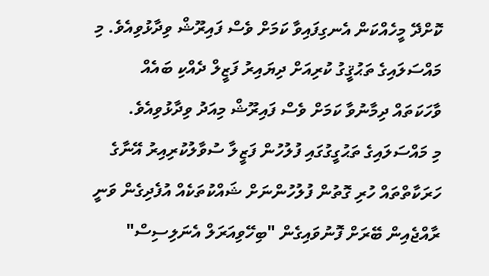ކޮށްދޭ މީހެއްކަން އެނގިފައިވާ ކަމަށް ވެސް ފައިރޫޝް ވިދާޅުވިއެވެ. މި މައްސަލައިގެ ތަޙުޤީގު ކުރިއަށް ދިޔައިރު ފަޒީލް ދެއްކި ބައެއް ވާހަކަތައް ދިމާނުވާ ކަމަށް ވެސް ފައިރޫޝް މިއަދު ވިދާޅުވިއެވެ.
މި މައްސަލައިގެ ތަޙުގީގުގައި ފުލުހުން ފަޒީލާ ސުވާލުކުރިއިރު އޭނާގެ ހަރަކާތްތައް ހުރި ގޮތުން ފުލުހުންނަށް ޝައްކުތަކެއް އުފެދިގެން ވަނީ ރާއްޖެއިން ބޭރަށް ފޮނުވައިގެން "ބިހޭވިއަރަލް އެނަލިސިސް"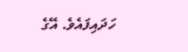ހަދައިފައެވެ. އޭގެ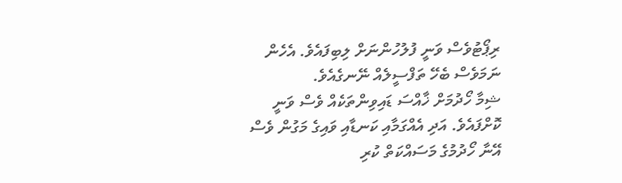ރިޕޯޓުވެސް ވަނީ ފުލުހުންނަށް ލިބިފައެވެ. އެހެން ނަމަވެސް ބެހޭ ތަފްސީލެއް ނޭނގެއެވެ.
ޝިމާ ހޯދުމަށް ޚާއްސަ ޑައިވިންތަކެއް ވެސް ވަނީ ކޮށްފައެވެ. އަދި އެއްގަމާއި ކަނޑާއި ވައިގެ މަގުން ވެސް އޭނާ ހޯދުމުގެ މަސައްކަތް ކުރި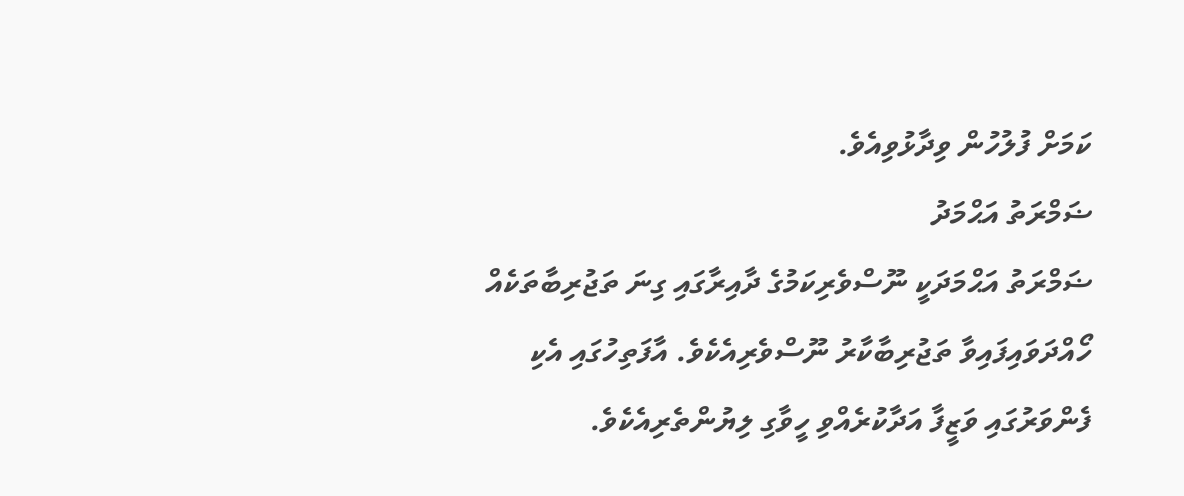ކަމަށް ފުލުހުން ވިދާޅުވިއެވެ.
ޟަމްރަތު އަޙްމަދު
ޟަމްރަތު އަޙްމަދަކީ ނޫސްވެރިކަމުގެ ދާއިރާގައި ގިނަ ތަޖުރިބާތަކެއް ހޯއްދަވައިފައިވާ ތަޖުރިބާކާރު ނޫސްވެރިއެކެވެ. އާފަތިހުގައި އެކި ފެންވަރުގައި ވަޒީފާ އަދާކުރެއްވި ހީވާގި ލިޔުންތެރިއެކެވެ.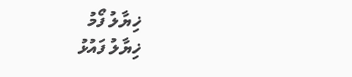ޚިޔާލު ފޯމު
ޚިޔާލު ފައުޅު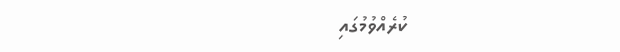ކުރެއްވުމުގައި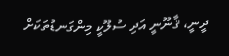ދީނީ، ޤާނޫނީ އަދި ސުލޫކީ މިންގަނޑުތަކަށް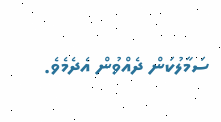ސަމާލުކަން ދެއްވުން އެދެމެވެ.